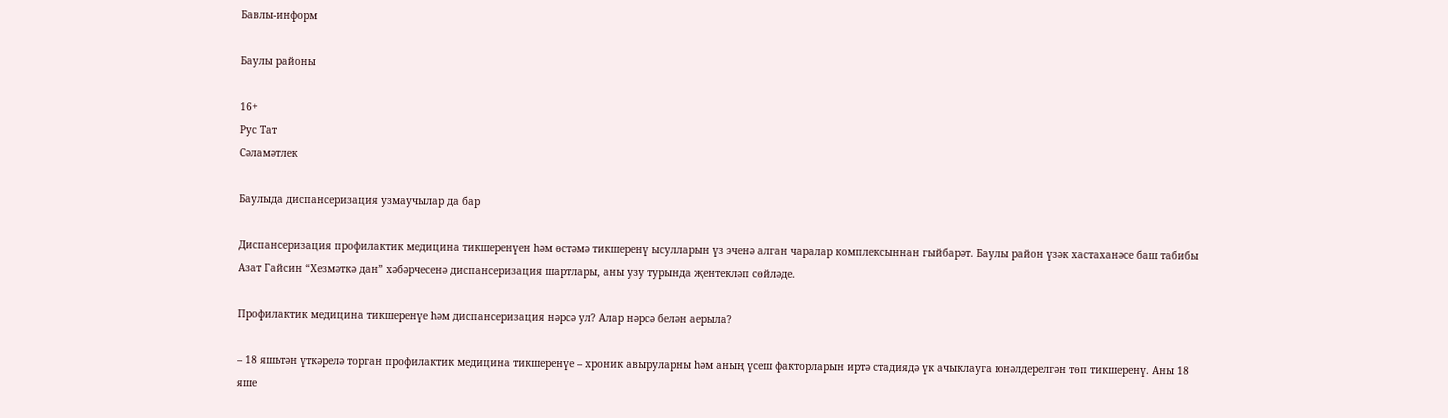Бавлы-информ

Баулы районы

16+
Рус Тат
Сәламәтлек

Баулыда диспансеризация узмаучылар да бар

Диспансеризация профилактик медицина тикшеренүен һәм өстәмә тикшеренү ысулларын үз эченә алган чаралар комплексыннан гыйбарәт. Баулы район үзәк хастаханәсе баш табибы Азат Гайсин “Хезмәткә дан” хәбәрчесенә диспансеризация шартлары, аны узу турында җентекләп сөйләде.

Профилактик медицина тикшеренүе һәм диспансеризация нәрсә ул? Алар нәрсә белән аерыла?

– 18 яшьтән үткәрелә торган профилактик медицина тикшеренүе – хроник авыруларны һәм аның үсеш факторларын иртә стадиядә үк ачыклауга юнәлдерелгән төп тикшеренү. Аны 18 яше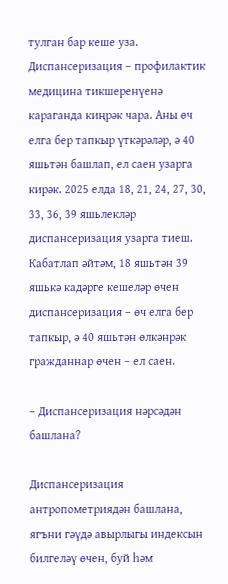тулган бар кеше уза. Диспансеризация – профилактик медицина тикшеренүенә караганда киңрәк чара. Аны өч елга бер тапкыр үткәрәләр, ә 40 яшьтән башлап, ел саен узарга кирәк. 2025 елда 18, 21, 24, 27, 30, 33, 36, 39 яшьлекләр диспансеризация узарга тиеш. Кабатлап әйтәм, 18 яшьтән 39 яшькә кадәрге кешеләр өчен диспансеризация – өч елга бер тапкыр, ә 40 яшьтән өлкәнрәк гражданнар өчен – ел саен.

– Диспансеризация нәрсәдән башлана?

Диспансеризация антропометриядән башлана, ягъни гәүдә авырлыгы индексын билгеләү өчен, буй һәм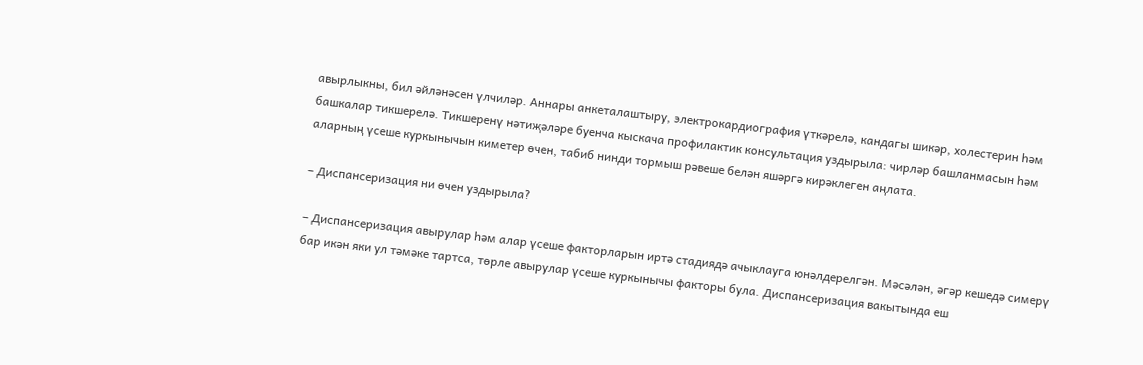авырлыкны, бил әйләнәсен үлчиләр. Аннары анкеталаштыру, электрокардиография үткәрелә, кандагы шикәр, холестерин һәм башкалар тикшерелә. Тикшеренү нәтиҗәләре буенча кыскача профилактик консультация уздырыла: чирләр башланмасын һәм аларның үсеше куркынычын киметер өчен, табиб нинди тормыш рәвеше белән яшәргә кирәклеген аңлата.

– Диспансеризация ни өчен уздырыла?

– Диспансеризация авырулар һәм алар үсеше факторларын иртә стадиядә ачыклауга юнәлдерелгән. Мәсәлән, әгәр кешедә симерү бар икән яки ул тәмәке тартса, төрле авырулар үсеше куркынычы факторы була. Диспансеризация вакытында еш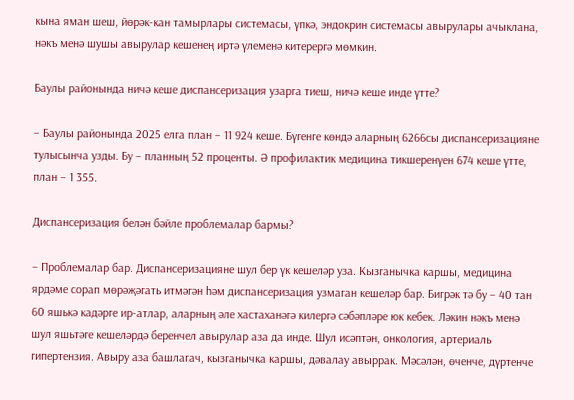кына яман шеш, йөрәк-кан тамырлары системасы, үпкә, эндокрин системасы авырулары ачыклана, нәкъ менә шушы авырулар кешенең иртә үлеменә китерергә мөмкин.

Баулы районында ничә кеше диспансеризация узарга тиеш, ничә кеше инде үтте?

– Баулы районында 2025 елга план – 11 924 кеше. Бүгенге көндә аларның 6266сы диспансеризацияне тулысынча узды. Бу – планның 52 проценты. Ә профилактик медицина тикшеренүен 674 кеше үтте, план – 1 355.

Диспансеризация белән бәйле проблемалар бармы?

– Проблемалар бар. Диспансеризацияне шул бер үк кешеләр уза. Кызганычка каршы, медицина ярдәме сорап мөрәҗәгать итмәгән һәм диспансеризация узмаган кешеләр бар. Бигрәк тә бу – 40 тан 60 яшькә кадәрге ир-атлар, аларның әле хастаханәгә килергә сәбәпләре юк кебек. Ләкин нәкъ менә шул яшьтәге кешеләрдә беренчел авырулар аза да инде. Шул исәптән, онкология, артериаль гипертензия. Авыру аза башлагач, кызганычка каршы, дәвалау авыррак. Мәсәлән, өченче, дүртенче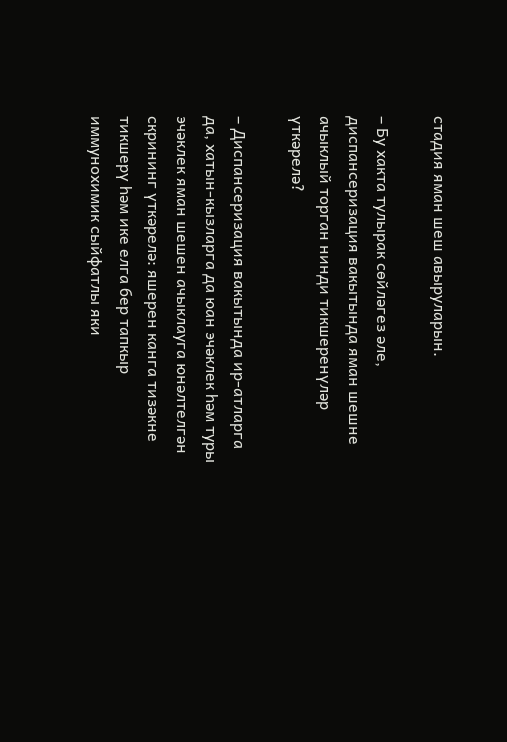стадия яман шеш авыруларын.

– Бу хакта тулырак сөйләгез әле, диспансеризация вакытында яман шешне ачыклый торган нинди тикшеренүләр үткәрелә?

– Диспансеризация вакытында ир-атларга да, хатын-кызларга да юан эчәклек һәм туры эчәклек яман шешен ачыклауга юнәлтелгән скрининг үткәрелә: яшерен канга тизәкне тикшерү һәм ике елга бер тапкыр иммунохимик сыйфатлы яки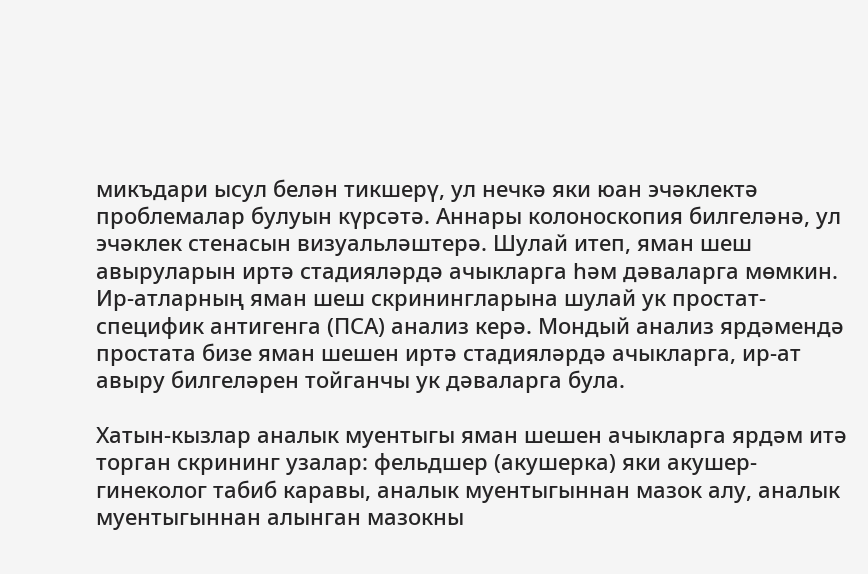микъдари ысул белән тикшерү, ул нечкә яки юан эчәклектә проблемалар булуын күрсәтә. Аннары колоноскопия билгеләнә, ул эчәклек стенасын визуальләштерә. Шулай итеп, яман шеш авыруларын иртә стадияләрдә ачыкларга һәм дәваларга мөмкин. Ир-атларның яман шеш скринингларына шулай ук простат-специфик антигенга (ПСА) анализ керә. Мондый анализ ярдәмендә простата бизе яман шешен иртә стадияләрдә ачыкларга, ир-ат авыру билгеләрен тойганчы ук дәваларга була.

Хатын-кызлар аналык муентыгы яман шешен ачыкларга ярдәм итә торган скрининг узалар: фельдшер (акушерка) яки акушер-гинеколог табиб каравы, аналык муентыгыннан мазок алу, аналык муентыгыннан алынган мазокны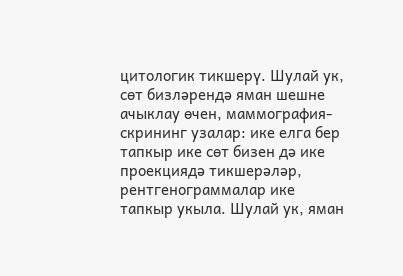цитологик тикшерү. Шулай ук, сөт бизләрендә яман шешне ачыклау өчен, маммография-скрининг узалар: ике елга бер тапкыр ике сөт бизен дә ике проекциядә тикшерәләр, рентгенограммалар ике тапкыр укыла. Шулай ук, яман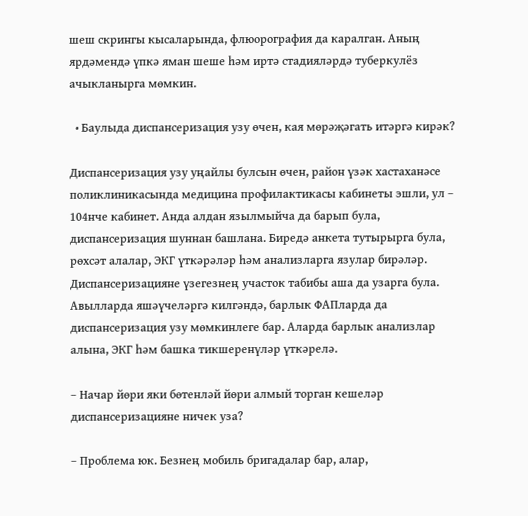шеш скрингы кысаларында, флюорография да каралган. Аның ярдәмендә үпкә яман шеше һәм иртә стадияләрдә туберкулёз ачыкланырга мөмкин.

  • Баулыда диспансеризация узу өчен, кая мөрәҗәгать итәргә кирәк?

Диспансеризация узу уңайлы булсын өчен, район үзәк хастаханәсе поликлиникасында медицина профилактикасы кабинеты эшли, ул – 104нче кабинет. Анда алдан язылмыйча да барып була, диспансеризация шуннан башлана. Биредә анкета тутырырга була, рөхсәт алалар, ЭКГ үткәрәләр һәм анализларга язулар бирәләр. Диспансеризацияне үзегезнең участок табибы аша да узарга була. Авылларда яшәүчеләргә килгәндә, барлык ФАПларда да диспансеризация узу мөмкинлеге бар. Аларда барлык анализлар алына, ЭКГ һәм башка тикшеренүләр үткәрелә.

– Начар йөри яки бөтенләй йөри алмый торган кешеләр диспансеризацияне ничек уза?

– Проблема юк. Безнең мобиль бригадалар бар, алар,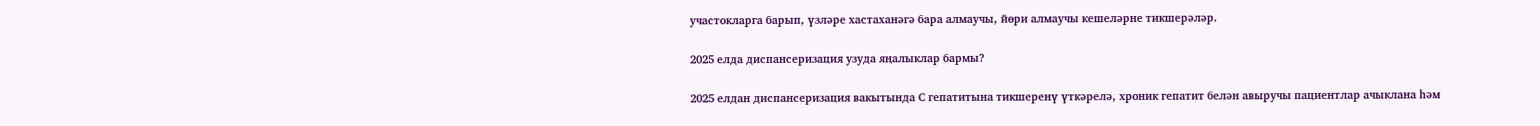участокларга барып, үзләре хастаханәгә бара алмаучы, йөри алмаучы кешеләрне тикшерәләр.

2025 елда диспансеризация узуда яңалыклар бармы?

2025 елдан диспансеризация вакытында С гепатитына тикшеренү үткәрелә, хроник гепатит белән авыручы пациентлар ачыклана һәм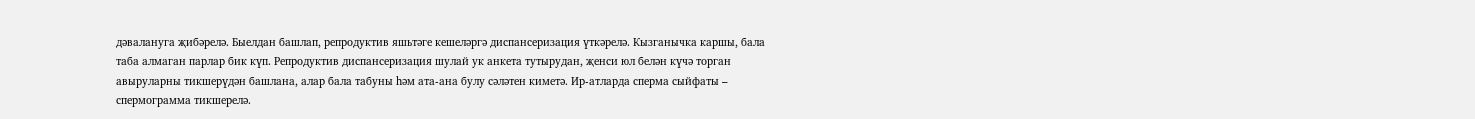дәвалануга җибәрелә. Быелдан башлап, репродуктив яшьтәге кешеләргә диспансеризация үткәрелә. Кызганычка каршы, бала таба алмаган парлар бик күп. Репродуктив диспансеризация шулай ук анкета тутырудан, җенси юл белән күчә торган авыруларны тикшерүдән башлана, алар бала табуны һәм ата-ана булу сәләтен киметә. Ир-атларда сперма сыйфаты – спермограмма тикшерелә.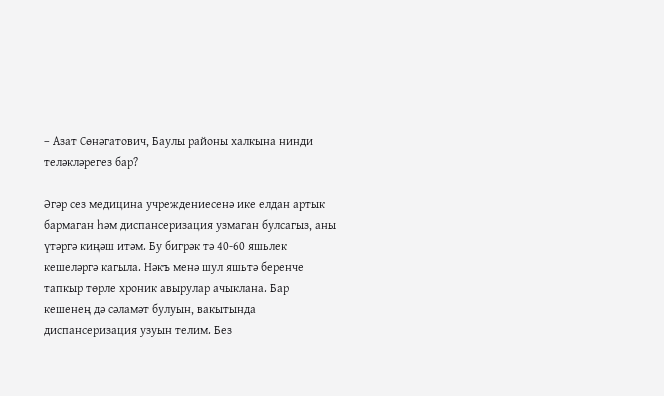– Азат Сөнәгатович, Баулы районы халкына нинди теләкләрегез бар?

Әгәр сез медицина учреждениесенә ике елдан артык бармаган һәм диспансеризация узмаган булсагыз, аны үтәргә киңәш итәм. Бу бигрәк тә 40-60 яшьлек кешеләргә кагыла. Нәкъ менә шул яшьтә беренче тапкыр төрле хроник авырулар ачыклана. Бар кешенең дә сәламәт булуын, вакытында диспансеризация узуын телим. Без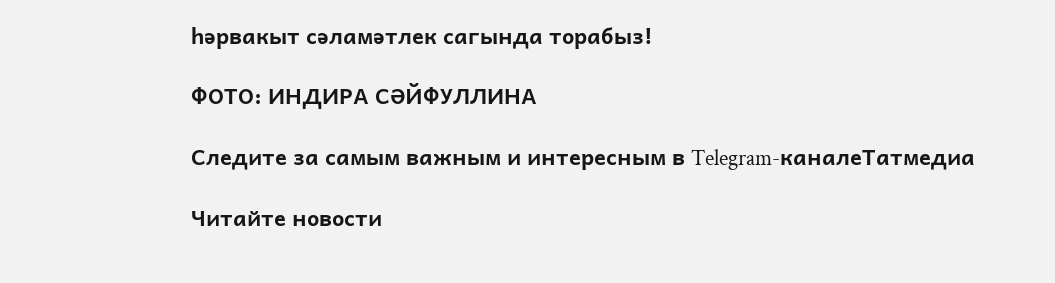һәрвакыт сәламәтлек сагында торабыз!

ФОТО: ИНДИРА СӘЙФУЛЛИНА

Следите за самым важным и интересным в Telegram-каналеТатмедиа

Читайте новости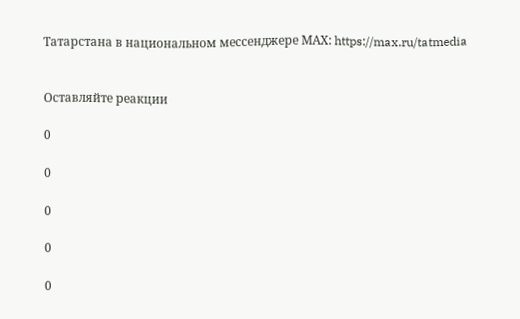Татарстана в национальном мессенджере MАХ: https://max.ru/tatmedia


Оставляйте реакции

0

0

0

0

0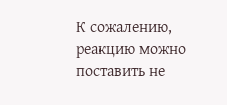К сожалению, реакцию можно поставить не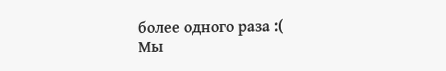более одного раза :(
Мы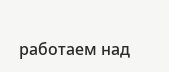работаем над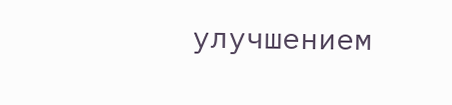улучшением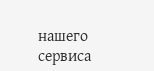нашего сервиса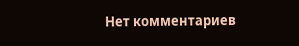Нет комментариев